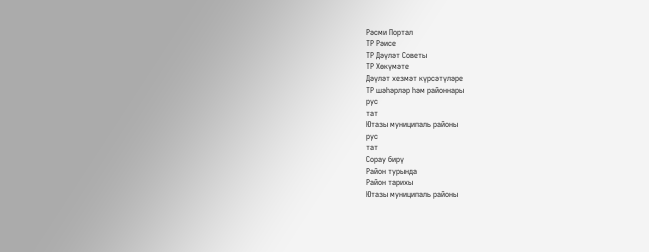Рәсми Портал
ТР Рәисе
ТР Дәүләт Советы
ТР Хөкүмәте
Дәүләт хезмәт күрсәтүләре
ТР шәһәрләр һәм районнары
рус
тат
Ютазы муниципаль районы
рус
тат
Сорау бирү
Район турында
Район тарихы
Ютазы муниципаль районы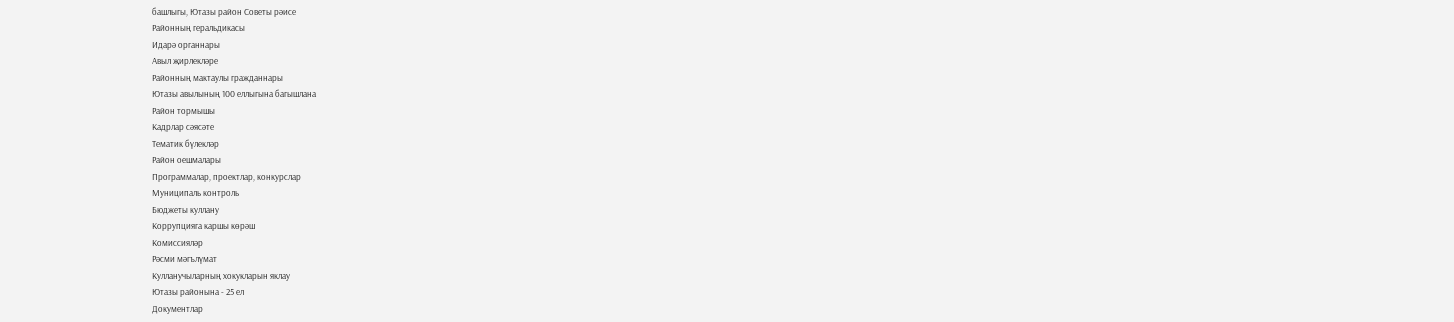башлыгы, Ютазы район Советы рәисе
Районның геральдикасы
Идарә органнары
Авыл җирлекләре
Районның мактаулы гражданнары
Ютазы авылының 100 еллыгына багышлана
Район тормышы
Кадрлар сәясәте
Тематик бүлекләр
Район оешмалары
Программалар, проектлар, конкурслар
Муниципаль контроль
Бюджеты куллану
Коррупцияга каршы көрәш
Комиссияләр
Рәсми мәгълүмат
Кулланучыларның хокукларын яклау
Ютазы районына - 25 ел
Документлар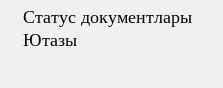Статус документлары
Ютазы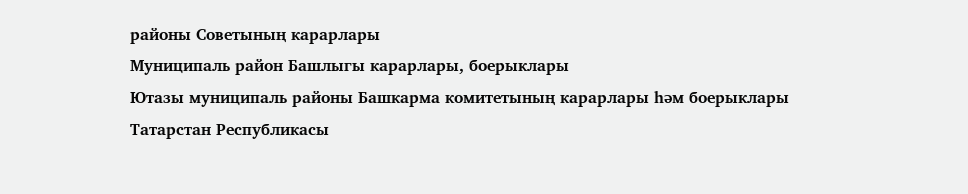районы Советының карарлары
Муниципаль район Башлыгы карарлары, боерыклары
Ютазы муниципаль районы Башкарма комитетының карарлары һәм боерыклары
Татарстан Республикасы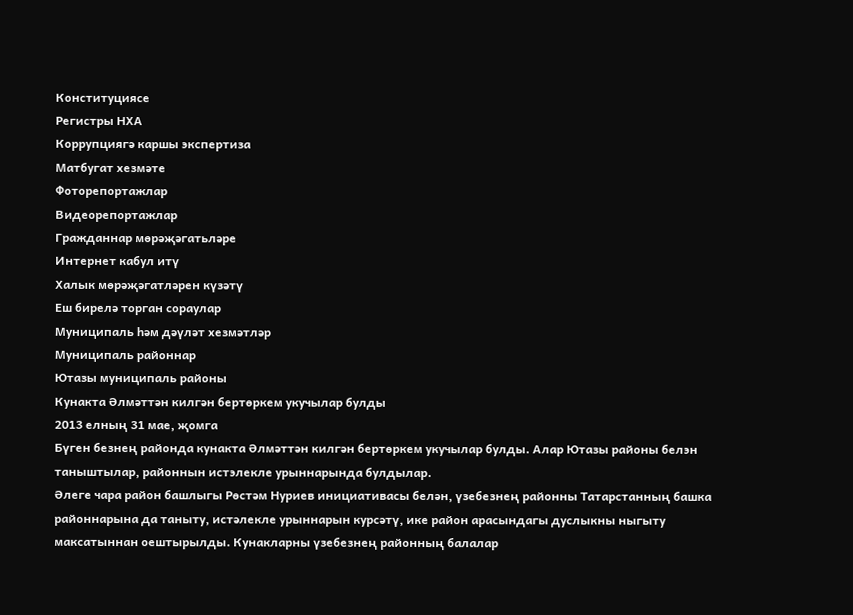Конституциясе
Регистры НХА
Коррупциягә каршы экспертиза
Матбугат хезмәте
Фоторепортажлар
Видеорепортажлар
Гражданнар мөрәҗәгатьләре
Интернет кабул итү
Халык мөрәҗәгатләрен күзәтү
Еш бирелә торган сораулар
Муниципаль hәм дәүләт хезмәтләр
Муниципаль районнар
Ютазы муниципаль районы
Кунакта Әлмәттән килгән бертөркем укучылар булды
2013 елның 31 мае, җомга
Бүген безнең районда кунакта Әлмәттән килгән бертөркем укучылар булды. Алар Ютазы районы белэн таныштылар, районнын истэлекле урыннарында булдылар.
Әлеге чара район башлыгы Рөстәм Нуриев инициативасы белән, үзебезнең районны Татарстанның башка районнарына да таныту, истәлекле урыннарын курсәтү, ике район арасындагы дуслыкны ныгыту максатыннан оештырылды. Кунакларны үзебезнең районның балалар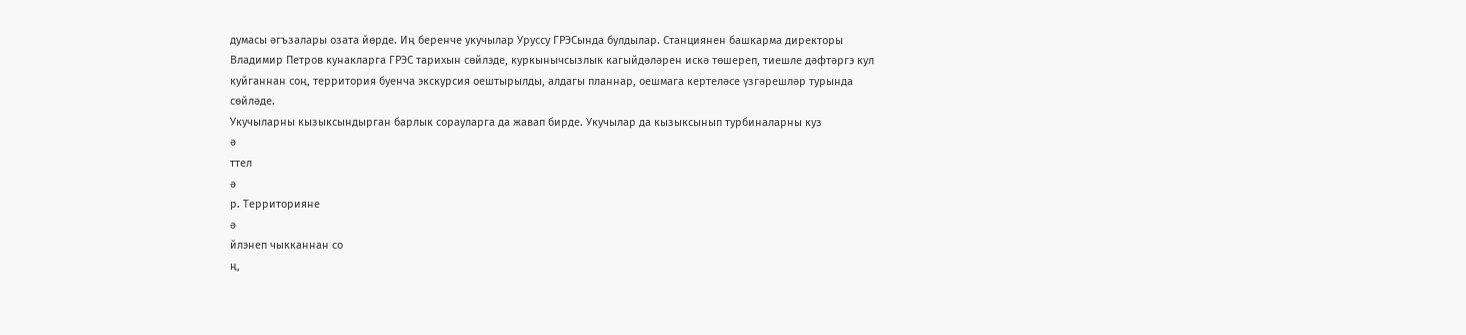думасы әгъзалары озата йөрде. Иң беренче укучылар Уруссу ГРЭСында булдылар. Станциянен башкарма директоры Владимир Петров кунакларга ГРЭС тарихын сөйлэде, куркынычсызлык кагыйдәләрен искә төшереп, тиешле дәфтәргэ кул куйганнан соң, территория буенча экскурсия оештырылды, алдагы планнар, оешмага кертеләсе үзгәрешләр турында сөйләде.
Укучыларны кызыксындырган барлык сорауларга да жавап бирде. Укучылар да кызыксынып турбиналарны куз
ә
ттел
ә
р. Территорияне
ә
йлэнеп чыкканнан со
ң,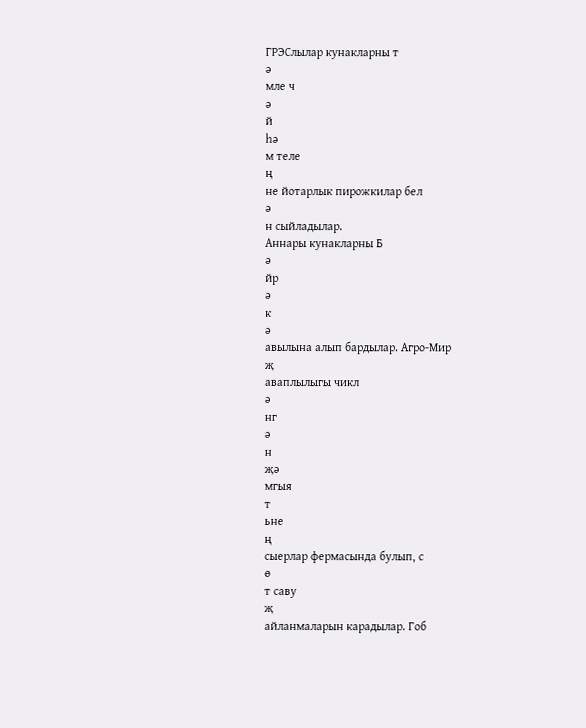ГРЭСлылар кунакларны т
ә
мле ч
ә
й
һә
м теле
ң
не йотарлык пирожкилар бел
ә
н сыйладылар.
Аннары кунакларны Б
ә
йр
ә
к
ә
авылына алып бардылар. Агро-Мир
җ
аваплылыгы чикл
ә
нг
ә
н
җә
мгыя
т
ьне
ң
сыерлар фермасында булып, с
ө
т саву
җ
айланмаларын карадылар. Гоб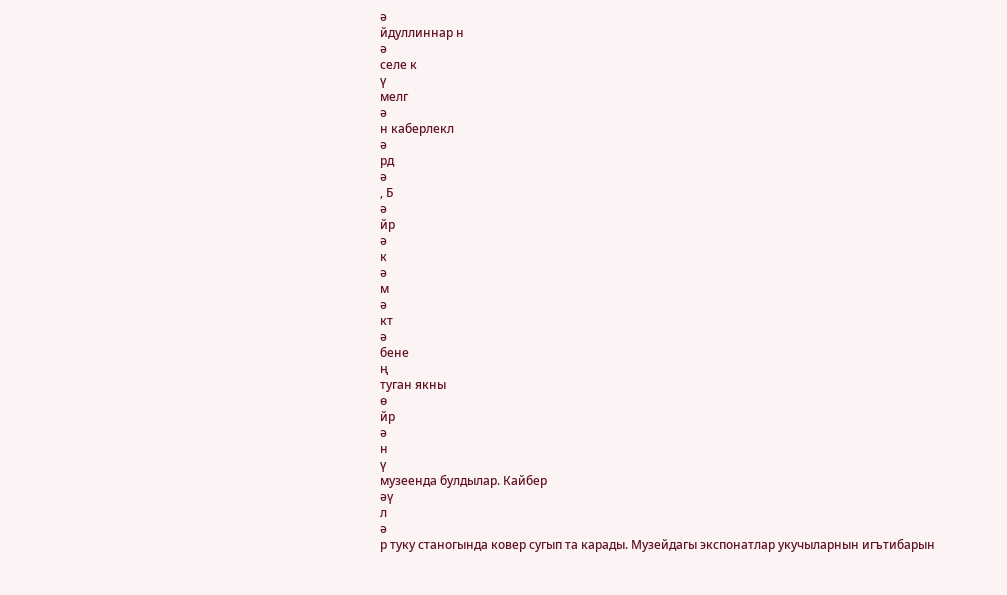ә
йдуллиннар н
ә
селе к
ү
мелг
ә
н каберлекл
ә
рд
ә
, Б
ә
йр
ә
к
ә
м
ә
кт
ә
бене
ң
туган якны
ө
йр
ә
н
ү
музеенда булдылар. Кайбер
әү
л
ә
р туку станогында ковер сугып та карады. Музейдагы экспонатлар укучыларнын игътибарын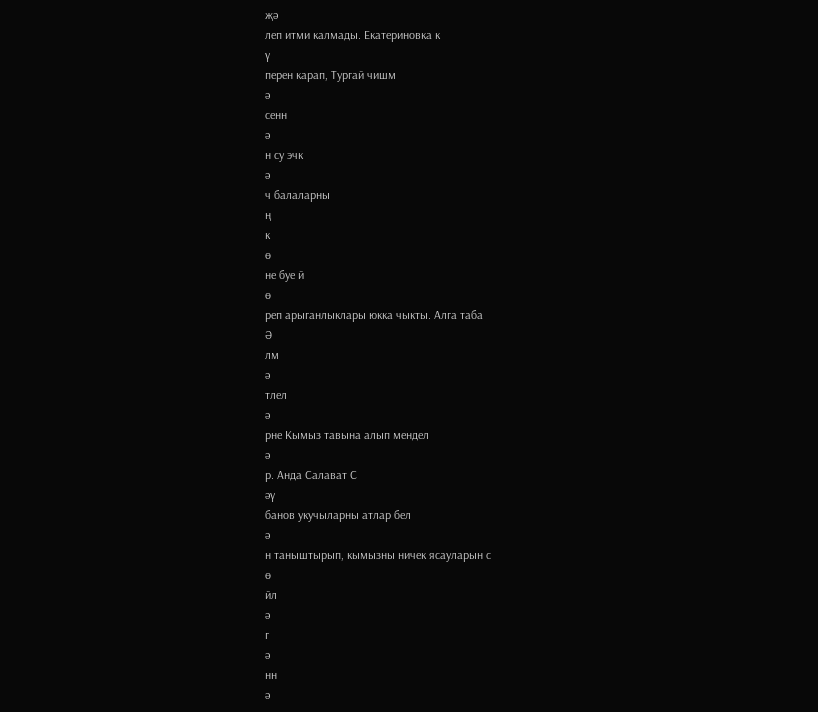җә
леп итми калмады. Екатериновка к
ү
перен карап, Тургай чишм
ә
сенн
ә
н су эчк
ә
ч балаларны
ң
к
ө
не буе й
ө
реп арыганлыклары юкка чыкты. Алга таба
Ә
лм
ә
тлел
ә
рне Кымыз тавына алып мендел
ә
р. Анда Салават С
әү
банов укучыларны атлар бел
ә
н таныштырып, кымызны ничек ясауларын с
ө
йл
ә
г
ә
нн
ә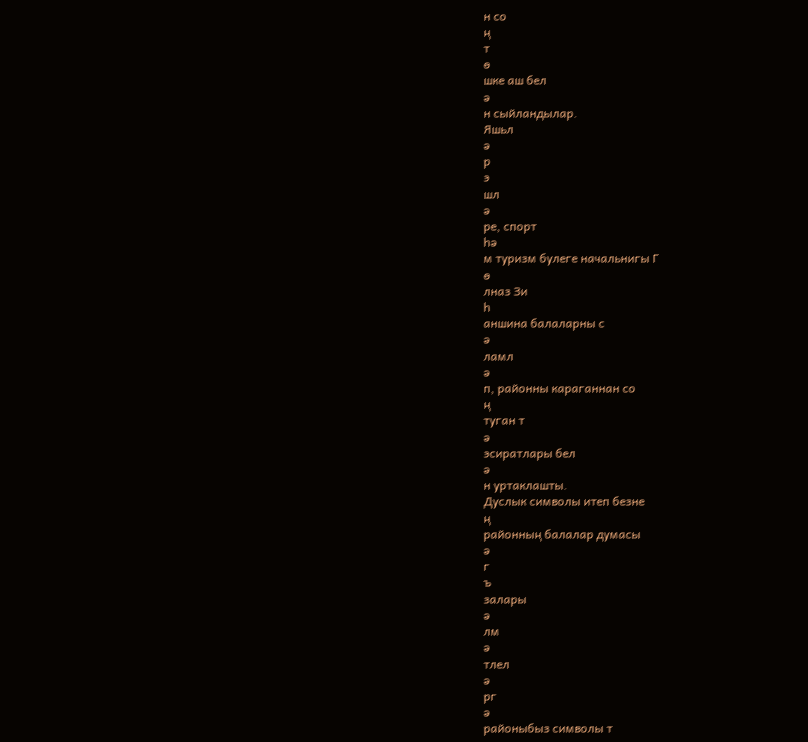н со
ң
т
ө
шке аш бел
ә
н сыйландылар.
Яшьл
ә
р
э
шл
ә
ре, спорт
һә
м туризм булеге начальнигы Г
ө
лназ Зи
һ
аншина балаларны с
ә
ламл
ә
п, районны караганнан со
ң
туган т
ә
эсиратлары бел
ә
н уртаклашты.
Дуслык символы итеп безне
ң
районның балалар думасы
ә
г
ъ
залары
ә
лм
ә
тлел
ә
рг
ә
районыбыз символы т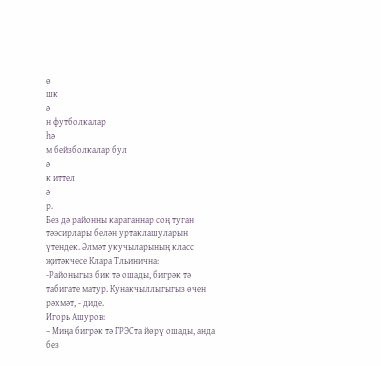ө
шк
ә
н футболкалар
һә
м бейзболкалар бул
ә
к иттел
ә
р.
Без дә районны караганнар соң туган тәэсирлары белән уртаклашуларын үтендек. Әлмәт укучыларының класс җитәкчесе Клара Тльинична:
-Районыгыз бик тә ошады, бигрәк тә табигате матур. Кунакчыллыгыгыз өчен рәхмәт, - диде.
Игорь Ашуров:
– Миңа бигрәк тә ГРЭСта йөрү ошады, анда без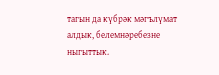тагын да күбрәк мәгълүмат алдык, белемнәребезне ныгыттык.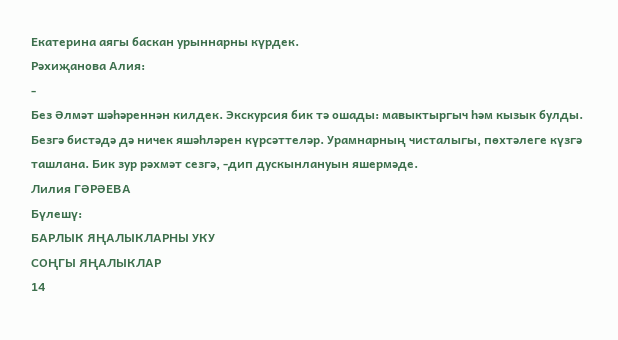Екатерина аягы баскан урыннарны күрдек.
Рәхиҗанова Алия:
-
Без Әлмәт шәһәреннән килдек. Экскурсия бик тә ошады: мавыктыргыч һәм кызык булды. Безгә бистәдә дә ничек яшәһләрен күрсәттеләр. Урамнарның чисталыгы, пөхтәлеге күзгә ташлана. Бик зур рәхмәт сезгә, -дип дускынлануын яшермәде.
Лилия ГӘРӘЕВА
Бүлешү:
БАРЛЫК ЯҢАЛЫКЛАРНЫ УКУ
СОҢГЫ ЯҢАЛЫКЛАР
14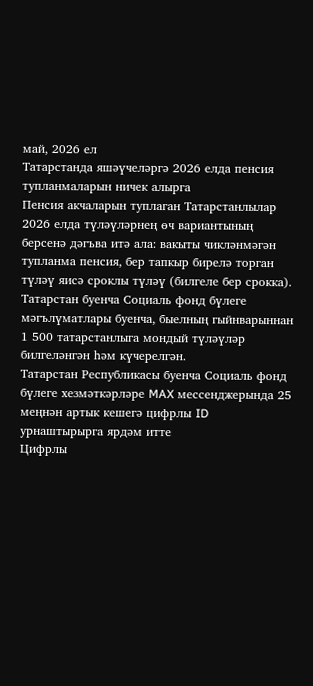май, 2026 ел
Татарстанда яшәүчеләргә 2026 елда пенсия тупланмаларын ничек алырга
Пенсия акчаларын туплаган Татарстанлылар 2026 елда түләүләрнең өч вариантының берсенә дәгъва итә ала: вакыты чикләнмәгән тупланма пенсия, бер тапкыр бирелә торган түләү яисә сроклы түләү (билгеле бер срокка). Татарстан буенча Социаль фонд бүлеге мәгълүматлары буенча, быелның гыйнварыннан 1 500 татарстанлыга мондый түләүләр билгеләнгән һәм күчерелгән.
Татарстан Республикасы буенча Социаль фонд бүлеге хезмәткәрләре MAX мессенджерында 25 меңнән артык кешегә цифрлы ID урнаштырырга ярдәм итте
Цифрлы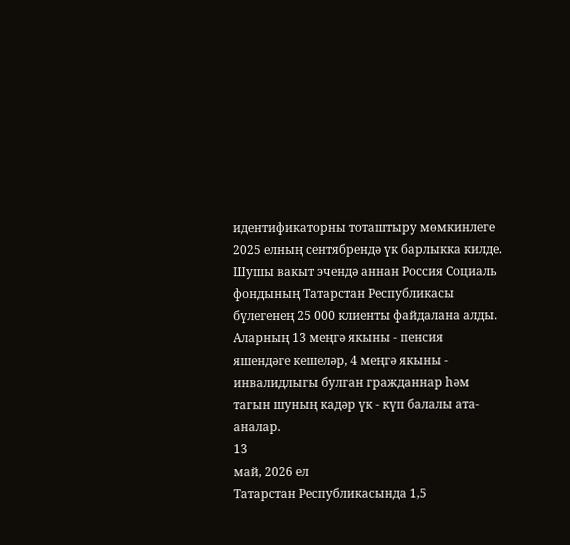идентификаторны тоташтыру мөмкинлеге 2025 елның сентябрендә үк барлыкка килде. Шушы вакыт эчендә аннан Россия Социаль фондының Татарстан Республикасы бүлегенең 25 000 клиенты файдалана алды. Аларның 13 меңгә якыны - пенсия яшендәге кешеләр, 4 меңгә якыны - инвалидлыгы булган гражданнар һәм тагын шуның кадәр үк - күп балалы ата-аналар.
13
май, 2026 ел
Татарстан Республикасында 1,5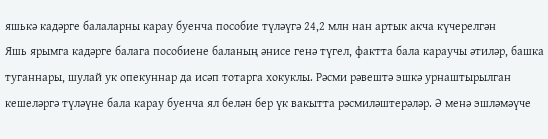яшькә кадәрге балаларны карау буенча пособие түләүгә 24,2 млн нан артык акча күчерелгән
Яшь ярымга кадәрге балага пособиене баланың әнисе генә түгел, фактта бала караучы әтиләр, башка туганнары, шулай ук опекуннар да исәп тотарга хокуклы. Рәсми рәвештә эшкә урнаштырылган кешеләргә түләүне бала карау буенча ял белән бер үк вакытта рәсмиләштерәләр. Ә менә эшләмәүче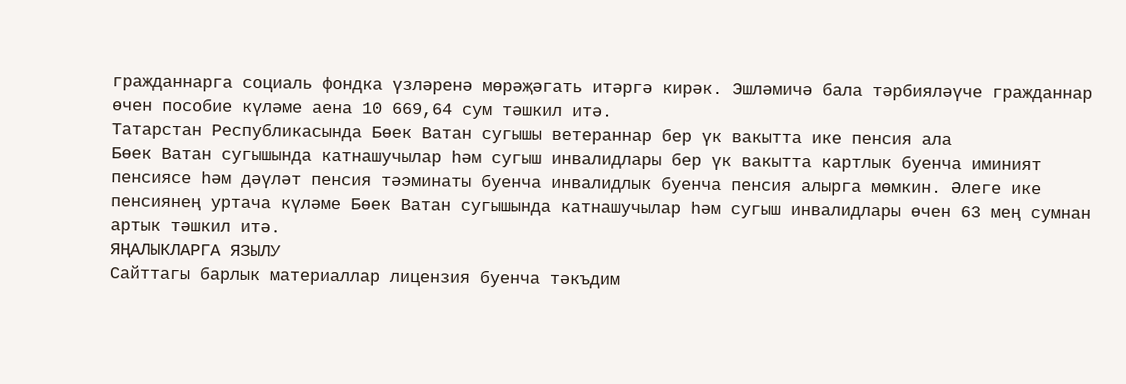гражданнарга социаль фондка үзләренә мөрәҗәгать итәргә кирәк. Эшләмичә бала тәрбияләүче гражданнар өчен пособие күләме аена 10 669,64 сум тәшкил итә.
Татарстан Республикасында Бөек Ватан сугышы ветераннар бер үк вакытта ике пенсия ала
Бөек Ватан сугышында катнашучылар һәм сугыш инвалидлары бер үк вакытта картлык буенча иминият пенсиясе һәм дәүләт пенсия тәэминаты буенча инвалидлык буенча пенсия алырга мөмкин. Әлеге ике пенсиянең уртача күләме Бөек Ватан сугышында катнашучылар һәм сугыш инвалидлары өчен 63 мең сумнан артык тәшкил итә.
ЯҢАЛЫКЛАРГА ЯЗЫЛУ
Сайттагы барлык материаллар лицензия буенча тәкъдим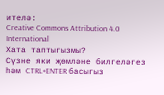ителә:
Creative Commons Attribution 4.0 International
Хата таптыгызмы?
Сүзне яки җөмләне билгеләгез һәм CTRL+ENTER басыгыз